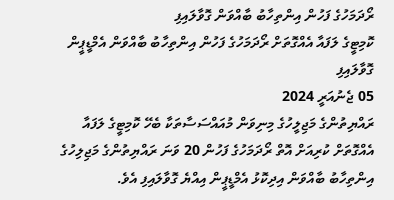ރޯދަމަހުގެ ފަހުން އިންތިހާބު ބާއްވަން ގޮވާލައިފި
ކޮމިޓީގެ ލަފައާ އެއްގޮތަށް ރޯދަމަހުގެ ފަހުން އިންތިހާބު ބާއްވަން އެމްޑީޕީން ގޮވާލައިފި
05 ޖެނުއަރީ 2024
ރައްޔިތުންގެ މަޖިލީހުގެ މިނިވަން މުއައްސަސާތަކާ ބެހޭ ކޮމިޓީގެ ލަފައާ އެއްގޮތަށް ކުރިއަށް އޮތް ރޯދަމަހުގެ ފަހުން 20 ވަނަ ރައްޔިތުންގެ މަޖިލިހުގެ އިންތިހާބު ބާއްވަން އިދިކޮޅު އެމްޑީޕީން އިއްޔެ ގޮވާލައިފި އެވެ.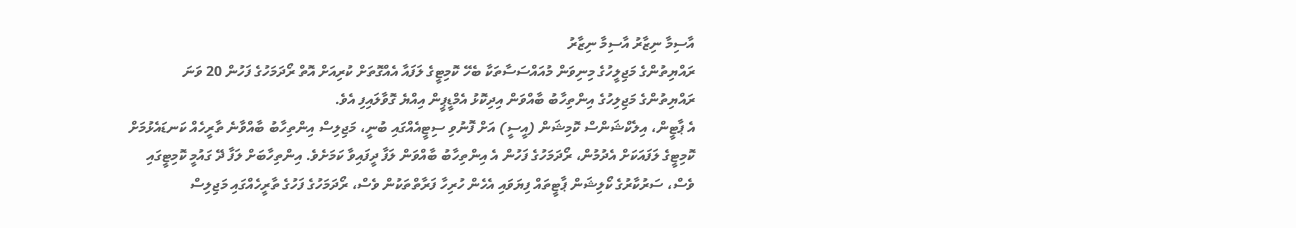އާސިމާ ނިޒާރު އާސިމާ ނިޒާރު
ރައްޔިތުންގެ މަޖިލީހުގެ މިނިވަން މުއައްސަސާތަކާ ބެހޭ ކޮމިޓީގެ ލަފައާ އެއްގޮތަށް ކުރިއަށް އޮތް ރޯދަމަހުގެ ފަހުން 20 ވަނަ ރައްޔިތުންގެ މަޖިލިހުގެ އިންތިހާބު ބާއްވަން އިދިކޮޅު އެމްޑީޕީން އިއްޔެ ގޮވާލައިފި އެވެ.
އެ ޕާޓީން، އިލެކްޝަންސް ކޮމިޝަން (އީސީ) އަށް ފޮނުވި ސިޓީއެއްގައި ބުނީ، މަޖިލިސް އިންތިހާބު ބާއްވާނެ ތާރީހެއް ކަނޑައެޅުމަށް ކޮމިޓީގެ ލަފައަކަށް އެދުމުން، ރޯދަމަހުގެ ފަހުން އެ އިންތިހާބު ބާއްވަން ލަފާ ދީފައިވާ ކަމަށެވެ. އިންތިހާބަށް ލަފާ ދޭ ގައުމީ ކޮމިޓީގައި ވެސް، ސަރުކާރުގެ ކޯލިޝަން ޕާޓީތައް ފިޔަވައި އެހެން ހުރިހާ ފަރާތްތަކުން ވެސް، ރޯދަމަހުގެ ފަހުގެ ތާރީހެއްގައި މަޖިލިސް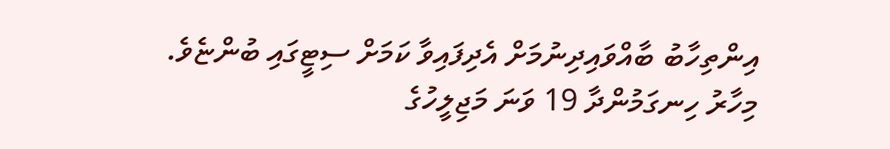އިންތިހާބު ބާއްވައިދިނުމަށް އެދިފައިވާ ކަމަށް ސިޓީގައި ބުންޏެވެ.
މިހާރު ހިނގަމުންދާ 19 ވަނަ މަޖިލީހުގެ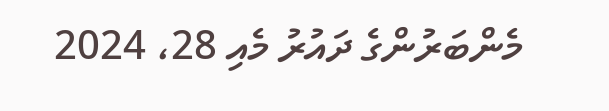މެންބަރުންގެ ދައުރު މެއި 28، 2024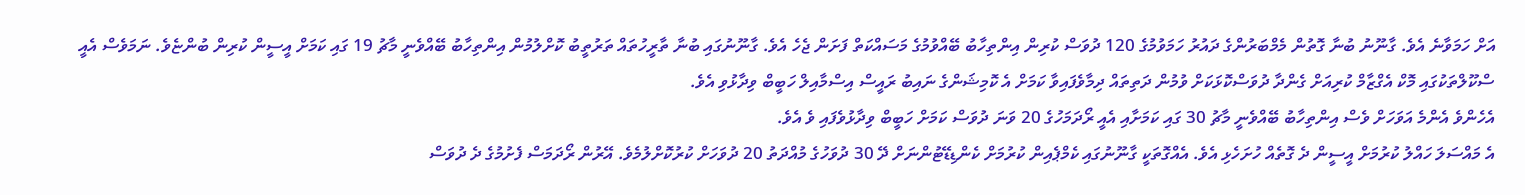އަށް ހަމަވާނެ އެވެ. ގާނޫނު ބުނާ ގޮތުން މެމްބަރުންގެ ދައުރު ހަމަވުމުގެ 120 ދުވަސް ކުރިން އިންތިހާބު ބޭއްވުމުގެ މަސައްކަތް ފަށަން ޖެހެ އެވެ. ގާނޫނުގައި ބުނާ ތާރީހުތައް ތަރުތީބު ކޮށްލުމުން އިންތިހާބު ބޭއްވެނީ މާޗު 19 ގައި ކަމަށް އީސީން ކުރިން ބުންޏެވެ. ނަމަވެސް އެއީ ސްކޫލްތަކުގައި މޮކް އެގްޒާމް ކުރިއަށް ގެންދާ ދުވަސްކޮޅަކަށް ވުމުން ދަތިތައް ދިމާވެފައިވާ ކަމަށް އެ ކޮމިޝަންގެ ނައިބު ރައީސް އިސްމާއިލް ހަބީބް ވިދާޅުވި އެވެ.
އެހެންވެ އެންމެ އަވަހަށް ވެސް އިންތިހާބު ބޭއްވެނީ މާޗު 30 ގައި ކަމަށާއި އެއީ ރޯދަމަހުގެ 20 ވަނަ ދުވަސް ކަމަށް ހަބީބް ވިދާޅުވެފައި ވެ އެވެ.
އެ މައްސަލަ ހައްލު ކުރުމަށް އީސީން ދެ ގޮތެއް ހުށަހެޅި އެވެ. އެއްގޮތަކީ ގާނޫނުގައި ކެމްޕެއިން ކުރުމަށް ކެންޑިޑޭޓުންނަށް ދޭ 30 ދުވަހުގެ މުއްދަތު 20 ދުވަހަށް ކުރުކޮށްލުމެވެ. އޭރުން ރޯދަމަސް ފެށުމުގެ ދެ ދުވަސް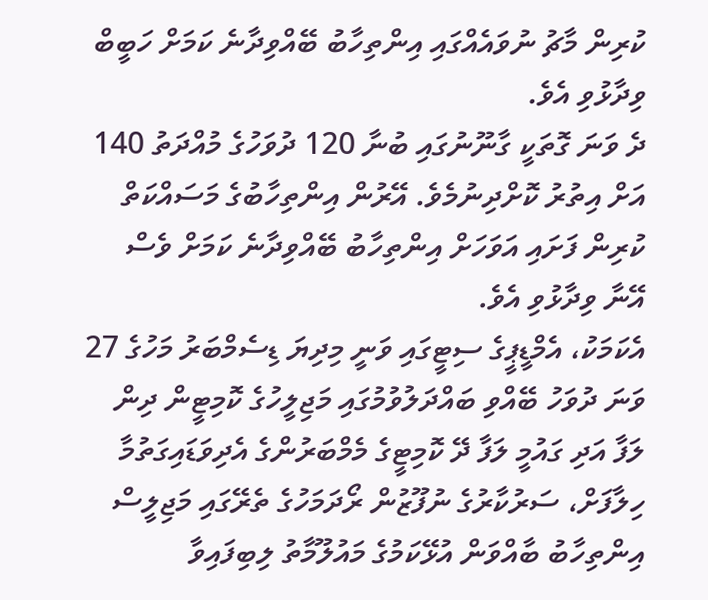ކުރިން މާޗު ނުވައެއްގައި އިންތިހާބު ބޭއްވިދާނެ ކަމަށް ހަބީބް ވިދާޅުވި އެވެ.
ދެ ވަނަ ގޮތަކީ ގާނޫނުގައި ބުނާ 120 ދުވަހުގެ މުއްދަތު 140 އަށް އިތުރު ކޮށްދިނުމެވެ. އޭރުން އިންތިހާބުގެ މަސައްކަތް ކުރިން ފަށައި އަވަހަށް އިންތިހާބު ބޭއްވިދާނެ ކަމަށް ވެސް އޭނާ ވިދާޅުވި އެވެ.
އެކަމަކު، އެމްޑީޕީގެ ސިޓީގައި ވަނީ މިދިޔަ ޑިސެމްބަރު މަހުގެ 27 ވަނަ ދުވަހު ބޭއްވި ބައްދަލުވުމުގައި މަޖިލީހުގެ ކޮމިޓީން ދިން ލަފާ އަދި ގައުމީ ލަފާ ދޭ ކޮމިޓީގެ މެމްބަރުންގެ އެދިވަޑައިގަތުމާ ހިލާފަށް، ސަރުކާރުގެ ނުފޫޒުން ރޯދަމަހުގެ ތެރޭގައި މަޖިލީސް އިންތިހާބު ބާއްވަން އުޅޭކަމުގެ މައުލޫމާތު ލިބިފައިވާ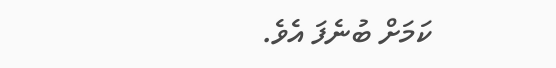ކަމަށް ބުނެފަ އެވެ.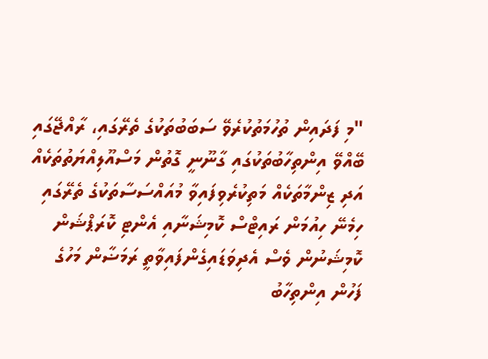"މި ފަދައިން ތުހުމަތުކުރެވޭ ސަބަބުތަކުގެ ތެރޭގައި، ރާއްޖޭގައި ބޭއްވޭ އިންތިހާބުތަކުގައި ގާނޫނީ ގޮތުން މަސްއޫލިއްޔަތުތަކެއް އަދި ޒިންމާތަކެއް މަތިކުރެވިފައިވާ މުއައްސަސާތަކުގެ ތެރޭގައި ހިމެނޭ ހިއުމަން ރައިޓްސް ކޮމިޝަނާއި އެންޓި ކޮރަޕްޝަން ކޮމިޝަނުން ވެސް އެދިވަޑައިގެންފައިވާތީ ރަމަޟާން މަހުގެ ފަހުން އިންތިހާބު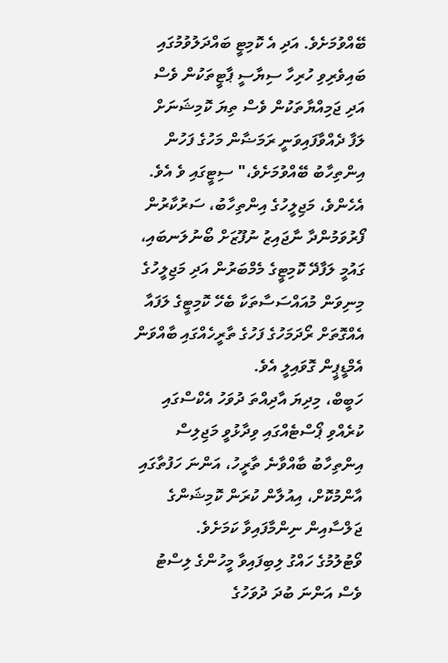ބޭއްވުމަށެވެ. އަދި އެ ކޮމިޓީ ބައްދަލުވުމުގައި ބައިވެރިވި ހުރިހާ ސިޔާސީ ޕާޓީތަކުން ވެސް އަދި ޖަމިއްޔާތަކުން ވެސް ތިޔަ ކޮމިޝަނަށް ލަފާ ދެއްވާފައިވަނީ ރަމަޟާން މަހުގެ ފަހުން އިންތިހާބު ބޭއްވުމަށެވެ،" ސިޓީގައި ވެ އެވެ.
އެހެންވެ، މަޖިލީހުގެ އިންތިހާބު، ސަރުކާރުން ފޯރުވަމުންދާ ނާޖައިޒު ނުފޫޒަށް ބޯނުލަނބައި، ގައުމީ ލަފާދޭ ކޮމިޓީގެ މެމްބަރުން އަދި މަޖިލީހުގެ މިނިވަން މުއައްސަސާތަކާ ބެހޭ ކޮމިޓީގެ ލަފައާ އެއްގޮތަށް ރޯދަމަހުގެ ފަހުގެ ތާރީހެއްގައި ބާއްވަން އެމްޑީޕީން ގޮވައިލީ އެވެ.
ހަބީބް، މިދިޔަ އާދިއްތަ ދުވަހު އެކްސްގައި ކުރެއްވި ޕޯސްޓެއްގައި ވިދާޅުވީ މަޖިލިސް އިންތިހާބު ބާއްވާނެ ތާރީހު، އަންނަ ހަފުތާގައި އާންމުކޮށް، އިއުލާން ކުރަން ކޮމިޝަންގެ ޖަލްސާއިން ނިންމާފައިވާ ކަމަށެވެ.
ވޯޓުލުމުގެ ހައްގު ލިބިފައިވާ މީހުންގެ ލިސްޓު ވެސް އަންނަ ބުދަ ދުވަހުގެ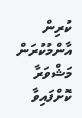ކުރިން އާންމުކުރަން މަޝްވަރާ ކޮށްފައިވާ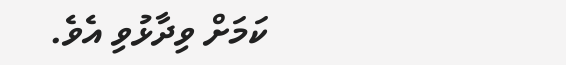ކަމަށް ވިދާޅުވި އެވެ.